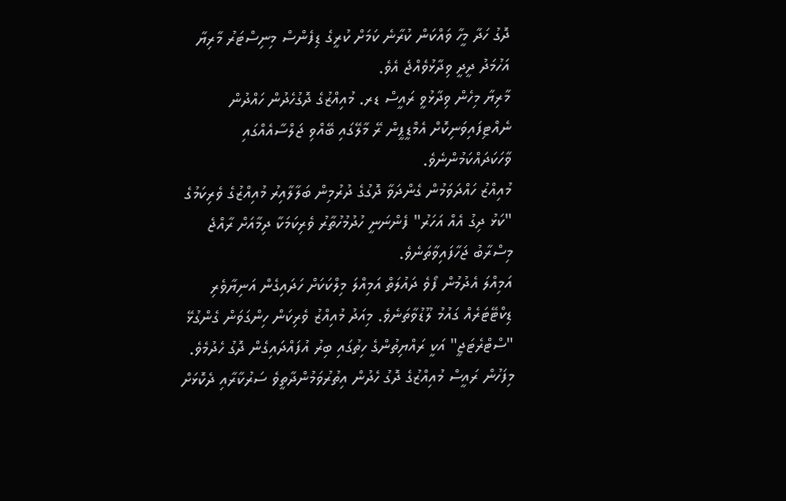ދޮގު ހަދާ މީހާ ވައްކަން ކުރާނެ ކަމަށް ކުރީގެ ޑިފެންސް މިނިސްޓަރު މާރިޔާ އަހުމަދު ދީދީ ވިދާޅުވެއްޖެ އެވެ.
މާރިޔާ މިހެން ވިދާޅުވީ ރައީސް ޑރ. މުއިއްޒުގެ ދޮގުހެދުން ހައްދުން ނެއްޓިފައިވަނިކޮށް އެމްޑީޕީން ރޭ މާލޭގައި ބޭއްވި ޖަލްސާއެއްގައި ވާހަކަދައްކަމުންނެވެ.
މުއިއްޒު ހައްދަވަމުން ގެންދަވާ ދޮގުގެ ދުރުމިން ބަލާލާއިރު މުއިއްޒުގެ ވެރިކަމުގެ "ކަޅު ދިގު އެއް އަހަރު" ފެންނަނީ ހުދުމުހުތާރު ވެރިކަމަކާ ދިމާއަށް ރާއްޖެ މިސްރާބު ޖަހާފައިވާތަނެވެ.
އަމިއްލަ އެދުމުން ފޯވެ ދައުލަތް އަމިއްލަ މިލްކަކަށް ހަދައިގެން އަނިޔާވެރި ޑިކްޓޭޓަރެއް ގައުމު ލޫޑުވާތަނެވެ. މިއަދު މުއިއްޒު ވެރިކަން ހިންގަވަން ގެންގުޅޭ "ސްޓްރެޓަޖީ" އަކީ ރައްޔިތުންގެ ހިތުގައި ބިރު އުފައްދައިގެން ދޮގު ހެދުމެވެ.
މިފަހުން ރައީސް މުއިއްޒުގެ ދޮގު ހެދުން އިތުރުވަމުންދާތީވެ ސަރުކާރާއި ދެކޮޅަށް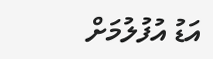އަޑު އުފުލުމަށް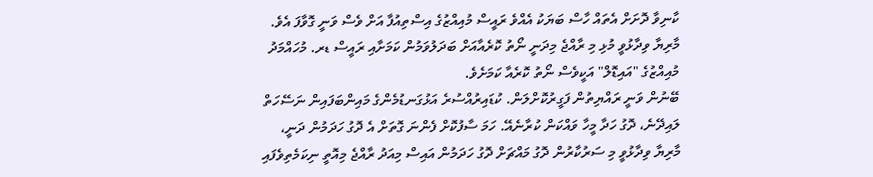ކާނިވާ ދޮށަށް އެތައް ހާސް ބަޔަކު އެއްވެ ރައީސް މުއިއްޒުގެ އިސްތިއުފާ އަށް ވެސް ވަނީ ގޮވާފަ އެވެ.
މާރިޔާ ވިދާޅުވީ މުޅި މި ރާއްޖެ މިދަނީ ނޯތު ކޮރެއާއަށް ބަދަލުވަމުން ކަމަށާއި ރައީސް ޑރ. މުހައްމަދު މުއިއްޒުގެ "އައިޑޮލް" އަކީވެސް ނޯތު ކޮރެއާ ކަމަށެވެ.
ބޭނުން ވަނީ ރައްޔިތުން ފަގީރުކޮށްލަން. ކުޑައިރުއްސުރެ އަޅުގަނޑުމެންގެ މައިންބަފައިން ނަސޭހަތް ލައިދޭނެ، ދޮގު ހަދާ މީހާ ވައްކަން ކުރާނެއޭ. ހަމަ ސާފުކޮށް ފެންނަ ގޮތަށް އެ ދޮގު ހަދަމުން ދަނީ،
މާރިޔާ ވިދާޅުވީ މި ސަރުކާރުން ދޮގު މައްޗަށް ދޮގު ހަދަމުން އައިސް މިއަދު ރާއްޖެ މިއޮތީ ނިކަމެތިވެފައި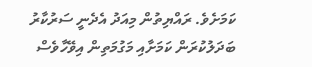ކަމަށެވެ. ރައްޔިތުން މިއަދު އެދެނީ ސަރުކާރު ބަދަލުކުރަން ކަމަށާއި މަގުމަތިން އިވޭހާވެސް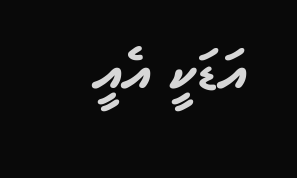އަޑަކީ އެއީ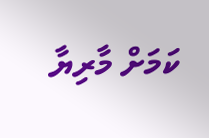ކަމަށް މާރިޔާ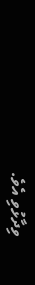ވިދާޅުވި އެވެ.